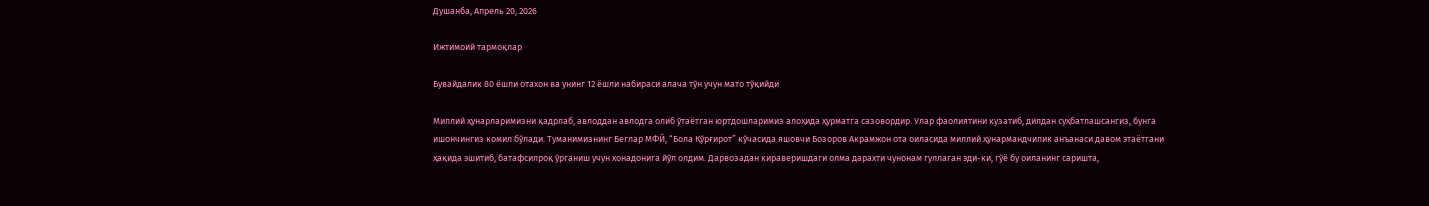Душанба, Апрель 20, 2026

Ижтимоий тармоқлар

Бувайдалик 80 ёшли отахон ва унинг 12 ёшли набираси алача тўн учун мато тўқийди

Миллий ҳунарларимизни қадрлаб, авлоддан авлодга олиб ўтаётган юртдошларимиз алоҳида ҳурматга сазовордир. Улар фаолиятини кузатиб, дилдан суҳбатлашсангиз, бунга ишончингиз комил бўлади. Туманимизнинг Беглар МФЙ, “Бола Қўрғирот” кўчасида яшовчи Бозоров Акрамжон ота оиласида миллий ҳунармандчилик анъанаси давом этаётгани ҳақида эшитиб, батафсилроқ ўрганиш учун хонадонига йўл олдим. Дарвозадан кираверишдаги олма дарахти чунонам гуллаган эди-ки, гўё бу оиланинг саришта,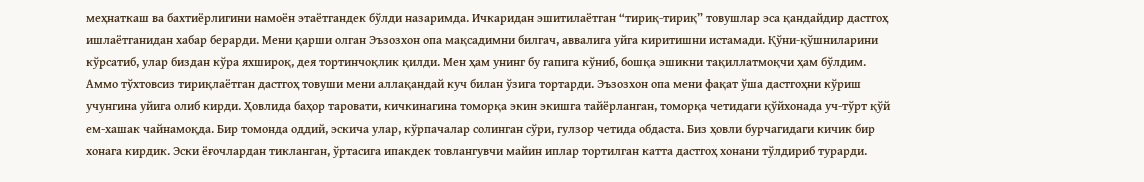меҳнаткаш ва бахтиёрлигини намоён этаётгандек бўлди назаримда. Ичкаридан эшитилаётган “тириқ-тириқ” товушлар эса қандайдир дастгоҳ ишлаётганидан хабар берарди. Мени қарши олган Эъзозхон опа мақсадимни билгач, аввалига уйга киритишни истамади. Қўни-қўшниларини кўрсатиб, улар биздан кўра яхшироқ, дея тортинчоқлик қилди. Мен ҳам унинг бу гапига кўниб, бошқа эшикни тақиллатмоқчи ҳам бўлдим. Аммо тўхтовсиз тириқлаётган дастгоҳ товуши мени аллақандай куч билан ўзига тортарди. Эъзозхон опа мени фақат ўша дастгоҳни кўриш учунгина уйига олиб кирди. Ҳовлида баҳор таровати, кичкинагина томорқа экин экишга тайёрланган, томорқа четидаги қўйхонада уч-тўрт қўй ем-хашак чайнамоқда. Бир томонда оддий, эскича улар, кўрпачалар солинган сўри, гулзор четида обдаста. Биз ҳовли бурчагидаги кичик бир хонага кирдик. Эски ёғочлардан тикланган, ўртасига ипакдек товлангувчи майин иплар тортилган катта дастгоҳ хонани тўлдириб турарди.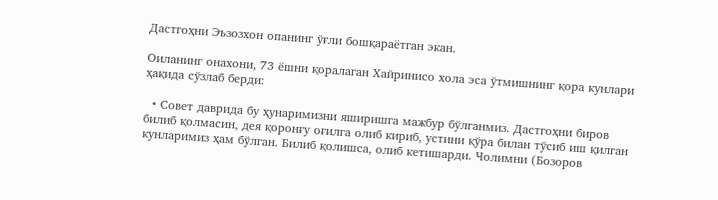Дастгоҳни Эъзозхон опанинг ўғли бошқараётган экан.

Оиланинг онахони, 73 ёшни қоралаган Хайринисо хола эса ўтмишнинг қора кунлари ҳақида сўзлаб берди:

  • Совет даврида бу ҳунаримизни яширишга мажбур бўлганмиз. Дастгоҳни биров билиб қолмасин, дея қоронғу оғилга олиб кириб, устини қўра билан тўсиб иш қилган кунларимиз ҳам бўлган. Билиб қолишса, олиб кетишарди. Чолимни (Бозоров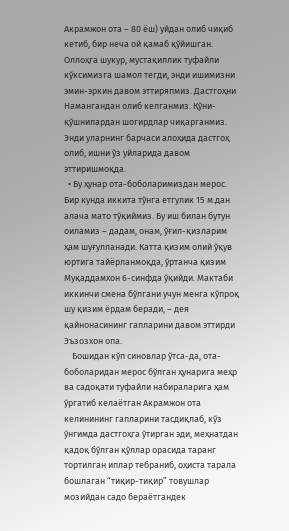Акрамжон ота – 80 ёш) уйдан олиб чиқиб кетиб, бир неча ой қамаб қўйишган. Оллоҳга шукур, мустақиллик туфайли кўксимизга шамол тегди, энди ишимизни эмин-эркин давом эттиряпмиз. Дастгоҳни Намангандан олиб келганмиз. Қўни-қўшнилардан шогирдлар чиқарганмиз. Энди уларнинг барчаси алоҳида дастгоҳ олиб, ишни ўз уйларида давом эттиришмоқда.
  • Бу ҳунар ота-боболаримиздан мерос. Бир кунда иккита тўнга етгулик 15 м.дан алача мато тўқиймиз. Бу иш билан бутун оиламиз – дадам, онам, ўғил-қизларим ҳам шуғулланади. Катта қизим олий ўқув юртига тайёрланмоқда, ўртанча қизим Муқаддамхон 6-синфда ўқийди. Мактаби иккинчи смена бўлгани учун менга кўпроқ шу қизим ёрдам беради, – дея қайнонасининг гапларини давом эттирди Эъзозхон опа.
    Бошидан кўп синовлар ўтса-да, ота-боболаридан мерос бўлган ҳунарига меҳр ва садоқати туфайли набираларига ҳам ўргатиб келаётган Акрамжон ота келинининг гапларини тасдиқлаб, кўз ўнгимда дастгоҳга ўтирган эди, меҳнатдан қадоқ бўлган қўллар орасида таранг тортилган иплар тебраниб, оҳиста тарала бошлаган “тиқир-тиқир” товушлар мозийдан садо бераётгандек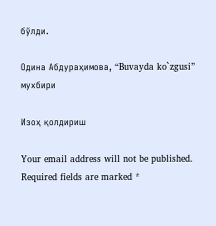бўлди.

Одина Абдураҳимова, “Buvayda ko`zgusi” мухбири

Изоҳ қолдириш

Your email address will not be published. Required fields are marked *